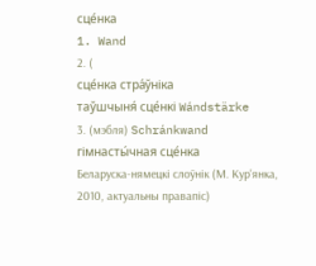сце́нка
1. Wand
2. (
сце́нка стра́ўніка
таўшчыня́ сце́нкі Wándstärke
3. (мэбля) Schránkwand
гімнасты́чная сце́нка
Беларуска-нямецкі слоўнік (М. Кур'янка, 2010, актуальны правапіс)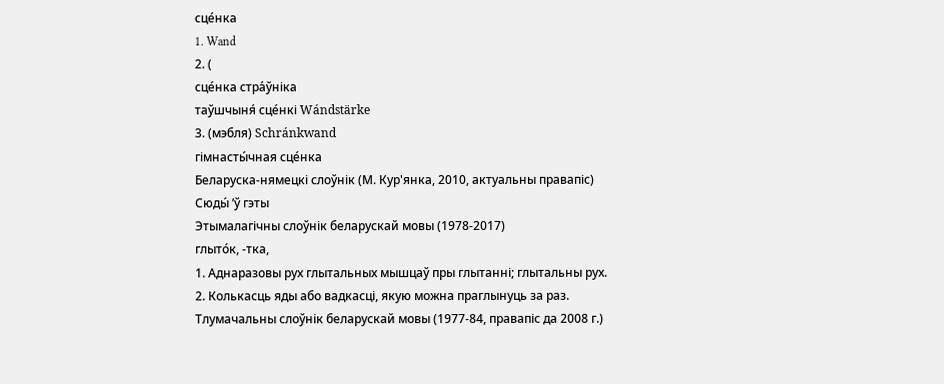сце́нка
1. Wand
2. (
сце́нка стра́ўніка
таўшчыня́ сце́нкі Wándstärke
3. (мэбля) Schránkwand
гімнасты́чная сце́нка
Беларуска-нямецкі слоўнік (М. Кур'янка, 2010, актуальны правапіс)
Сюды́ ’ў гэты
Этымалагічны слоўнік беларускай мовы (1978-2017)
глыто́к, ‑тка,
1. Аднаразовы рух глытальных мышцаў пры глытанні; глытальны рух.
2. Колькасць яды або вадкасці, якую можна праглынуць за раз.
Тлумачальны слоўнік беларускай мовы (1977-84, правапіс да 2008 г.)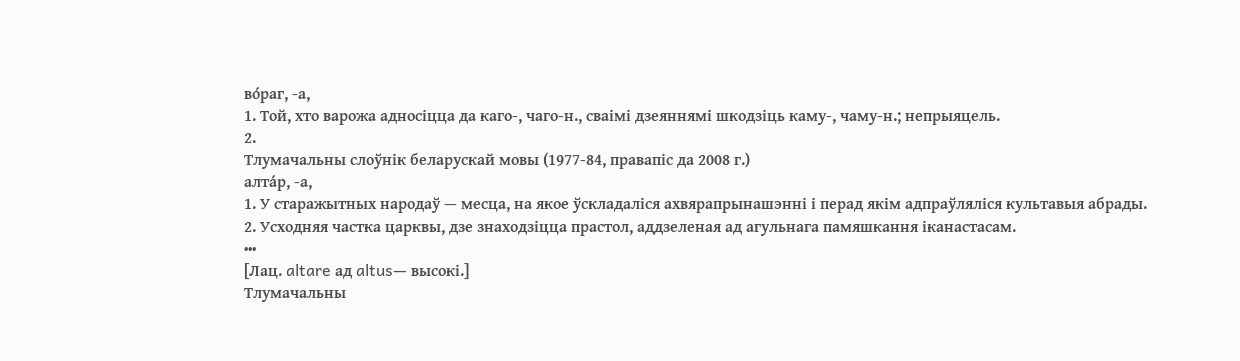во́раг, ‑а,
1. Той, хто варожа адносіцца да каго‑, чаго‑н., сваімі дзеяннямі шкодзіць каму‑, чаму‑н.; непрыяцель.
2.
Тлумачальны слоўнік беларускай мовы (1977-84, правапіс да 2008 г.)
алта́р, ‑а,
1. У старажытных народаў — месца, на якое ўскладаліся ахвярапрынашэнні і перад якім адпраўляліся культавыя абрады.
2. Усходняя частка царквы, дзе знаходзіцца прастол, аддзеленая ад агульнага памяшкання іканастасам.
•••
[Лац. altare ад altus— высокі.]
Тлумачальны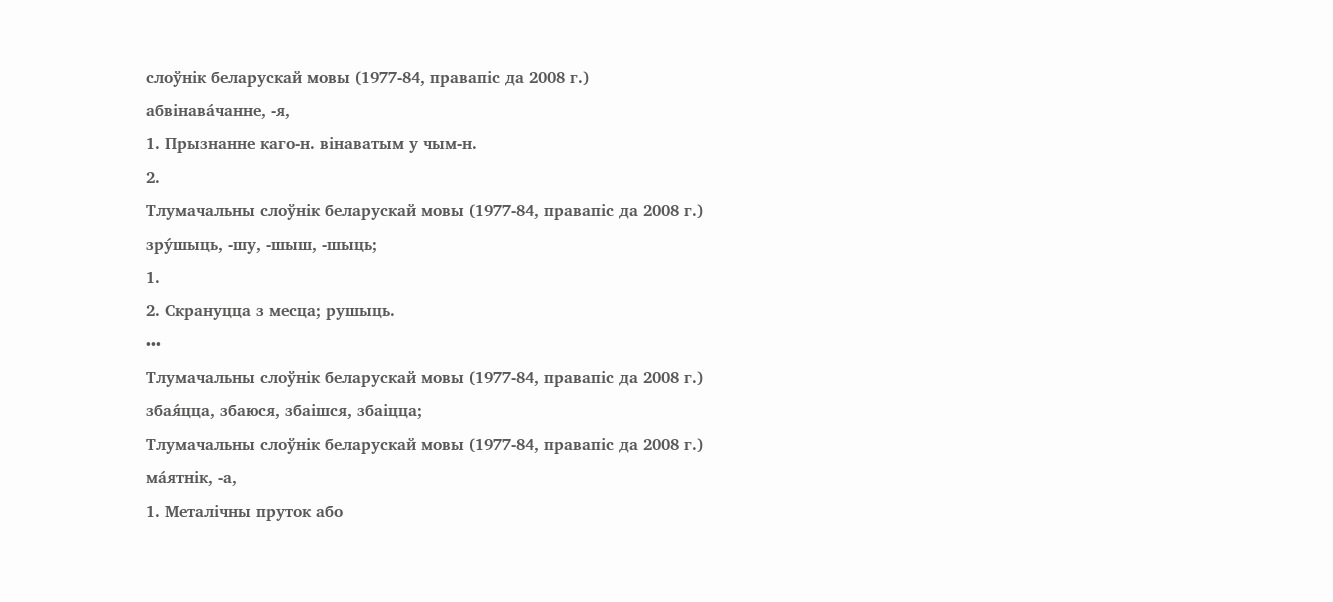слоўнік беларускай мовы (1977-84, правапіс да 2008 г.)
абвінава́чанне, ‑я,
1. Прызнанне каго‑н. вінаватым у чым‑н.
2.
Тлумачальны слоўнік беларускай мовы (1977-84, правапіс да 2008 г.)
зру́шыць, ‑шу, ‑шыш, ‑шыць;
1.
2. Скрануцца з месца; рушыць.
•••
Тлумачальны слоўнік беларускай мовы (1977-84, правапіс да 2008 г.)
збая́цца, збаюся, збаішся, збаіцца;
Тлумачальны слоўнік беларускай мовы (1977-84, правапіс да 2008 г.)
ма́ятнік, ‑а,
1. Металічны пруток або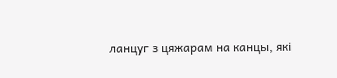ланцуг з цяжарам на канцы, які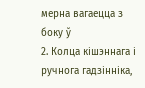мерна вагаецца з боку ў
2. Колца кішэннага і ручнога гадзінніка,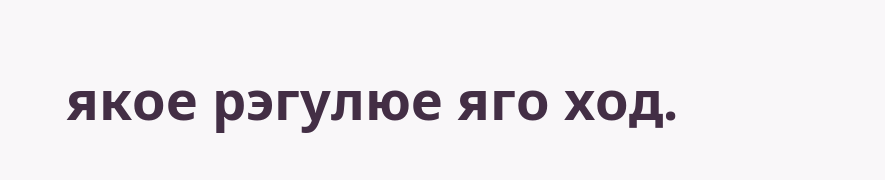якое рэгулюе яго ход.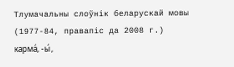Тлумачальны слоўнік беларускай мовы (1977-84, правапіс да 2008 г.)
карма́, ‑ы́,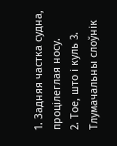1. Задняя частка судна, процілеглая носу.
2. Тое, што і куль 3.
Тлумачальны слоўнік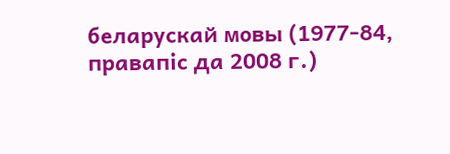беларускай мовы (1977-84, правапіс да 2008 г.)